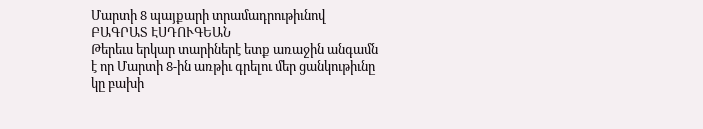Մարտի 8 պայքարի տրամադրութիւնով
ԲԱԳՐԱՏ ԷՍԴՈՒԳԵԱՆ
Թերեւս երկար տարիներէ ետք առաջին անգամն է որ Մարտի 8-ին առթիւ գրելու մեր ցանկութիւնը կը բախի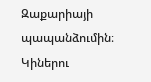Զաքարիայի պապանձումին։ Կիներու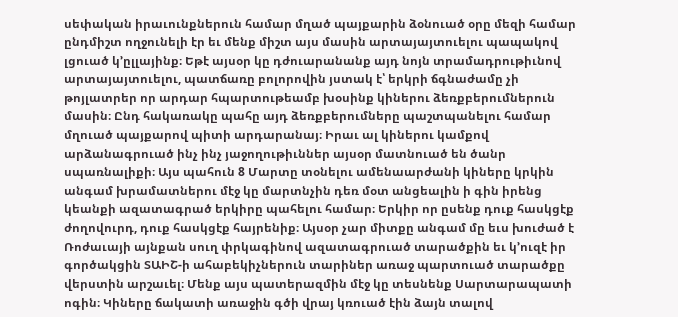սեփական իրաւունքներուն համար մղած պայքարին ձօնուած օրը մեզի համար ընդմիշտ ողջունելի էր եւ մենք միշտ այս մասին արտայայտուելու պապակով լցուած կ՚ըլլայինք։ Եթէ այսօր կը դժուարանանք այդ նոյն տրամադրութիւնով արտայայտուելու, պատճառը բոլորովին յստակ է՝ երկրի ճգնաժամը չի թոյլատրեր որ արդար հպարտութեամբ խօսինք կիներու ձեռքբերումներուն մասին։ Ընդ հակառակը պահը այդ ձեռքբերումները պաշտպանելու համար մղուած պայքարով պիտի արդարանայ։ Իրաւ ալ կիներու կամքով արձանագրուած ինչ ինչ յաջողութիւններ այսօր մատնուած են ծանր սպառնալիքի։ Այս պահուն 8 Մարտը տօնելու ամենաարժանի կիները կրկին անգամ խրամատներու մէջ կը մարտնչին դեռ մօտ անցեալին ի գին իրենց կեանքի ազատագրած երկիրը պահելու համար։ Երկիր որ ըսենք դուք հասկցէք ժողովուրդ, դուք հասկցէք հայրենիք։ Այսօր չար միտքը անգամ մը եւս խուժած է Ռոժաւայի այնքան սուղ փրկագինով ազատագրուած տարածքին եւ կ՚ուզէ իր գործակցին ՏԱԻՇ-ի ահաբեկիչներուն տարիներ առաջ պարտուած տարածքը վերստին արշաւել։ Մենք այս պատերազմին մէջ կը տեսնենք Սարտարապատի ոգին։ Կիները ճակատի առաջին գծի վրայ կռուած էին ձայն տալով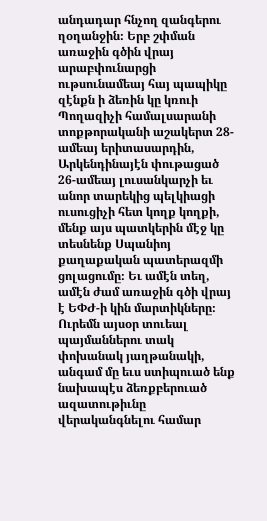անդադար հնչող զանգերու ղօղանջին։ Երբ շփման առաջին գծին վրայ արաբփունարցի ութսունամեայ հայ պապիկը զէնքն ի ձեռին կը կռուի Պողազիչի համալսարանի տոքթորականի աշակերտ 28-ամեայ երիտասարդին, Արկենդինայէն փութացած 26-ամեայ լուսանկարչի եւ անոր տարեկից պելկիացի ուսուցիչի հետ կողք կողքի, մենք այս պատկերին մէջ կը տեսնենք Սպանիոյ քաղաքական պատերազմի ցոլացումը։ Եւ ամէն տեղ, ամէն ժամ առաջին գծի վրայ է ԵՓԺ-ի կին մարտիկները։
Ուրեմն այսօր տուեալ պայմաններու տակ փոխանակ յաղթանակի, անգամ մը եւս ստիպուած ենք նախապէս ձեռքբերուած ազատութիւնը վերականգնելու համար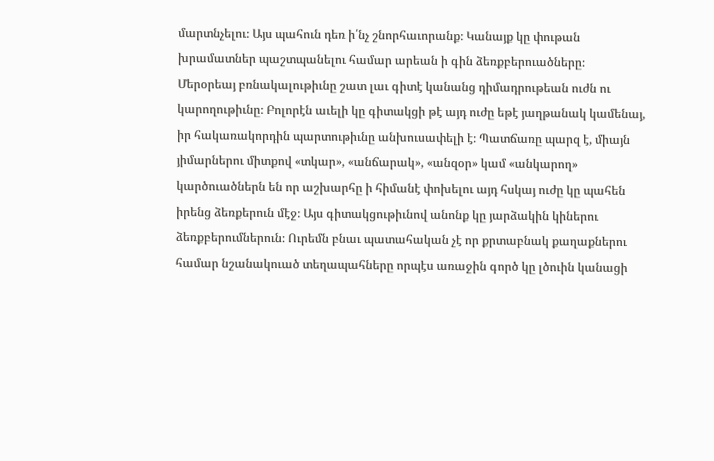մարտնչելու։ Այս պահուն դեռ ի՛նչ շնորհաւորանք։ Կանայք կը փութան խրամատներ պաշտպանելու համար արեան ի գին ձեռքբերուածները։
Մերօրեայ բռնակալութիւնը շատ լաւ գիտէ կանանց դիմադրութեան ուժն ու կարողութիւնը։ Բոլորէն աւելի կը գիտակցի թէ այդ ուժը եթէ յաղթանակ կամենայ, իր հակառակորդին պարտութիւնը անխուսափելի է։ Պատճառը պարզ է, միայն յիմարներու միտքով «տկար», «անճարակ», «անզօր» կամ «անկարող» կարծուածներն են որ աշխարհը ի հիմանէ փոխելու այդ հսկայ ուժը կը պահեն իրենց ձեռքերուն մէջ։ Այս գիտակցութիւնով անոնք կը յարձակին կիներու ձեռքբերումներուն։ Ուրեմն բնաւ պատահական չէ որ քրտաբնակ քաղաքներու համար նշանակուած տեղապահները որպէս առաջին գործ կը լծուին կանացի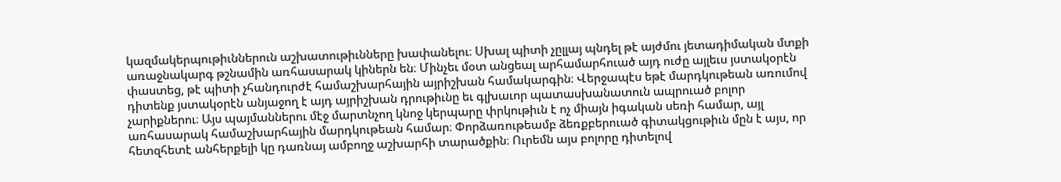կազմակերպութիւններուն աշխատութիւնները խափանելու։ Սխալ պիտի չըլլայ պնդել թէ այժմու յետադիմական մտքի առաջնակարգ թշնամին առհասարակ կիներն են։ Մինչեւ մօտ անցեալ արհամարհուած այդ ուժը այլեւս յստակօրէն փաստեց, թէ պիտի չհանդուրժէ համաշխարհային այրիշխան համակարգին։ Վերջապէս եթէ մարդկութեան առումով դիտենք յստակօրէն անյաջող է այդ այրիշխան դրութիւնը եւ գլխաւոր պատասխանատուն ապրուած բոլոր չարիքներու։ Այս պայմաններու մէջ մարտնչող կնոջ կերպարը փրկութիւն է ոչ միայն իգական սեռի համար, այլ առհասարակ համաշխարհային մարդկութեան համար։ Փորձառութեամբ ձեռքբերուած գիտակցութիւն մըն է այս, որ հետզհետէ անհերքելի կը դառնայ ամբողջ աշխարհի տարածքին։ Ուրեմն այս բոլորը դիտելով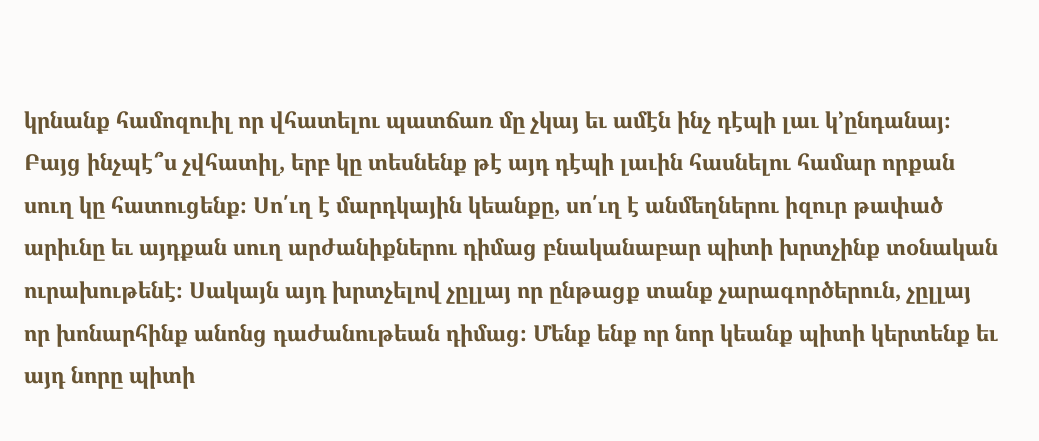կրնանք համոզուիլ որ վհատելու պատճառ մը չկայ եւ ամէն ինչ դէպի լաւ կ՚ընդանայ։ Բայց ինչպէ՞ս չվհատիլ, երբ կը տեսնենք թէ այդ դէպի լաւին հասնելու համար որքան սուղ կը հատուցենք։ Սո՛ւղ է մարդկային կեանքը, սո՛ւղ է անմեղներու իզուր թափած արիւնը եւ այդքան սուղ արժանիքներու դիմաց բնականաբար պիտի խրտչինք տօնական ուրախութենէ։ Սակայն այդ խրտչելով չըլլայ որ ընթացք տանք չարագործերուն, չըլլայ որ խոնարհինք անոնց դաժանութեան դիմաց։ Մենք ենք որ նոր կեանք պիտի կերտենք եւ այդ նորը պիտի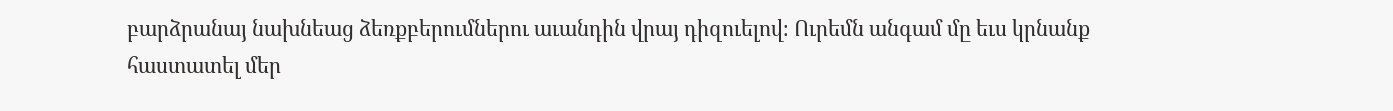բարձրանայ նախնեաց ձեռքբերումներու աւանդին վրայ դիզուելով։ Ուրեմն անգամ մը եւս կրնանք հաստատել մեր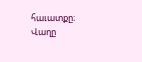հաւատքը։ Վաղը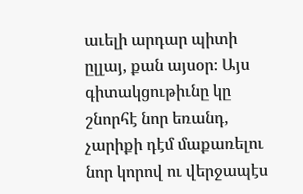աւելի արդար պիտի ըլլայ, քան այսօր։ Այս գիտակցութիւնը կը շնորհէ նոր եռանդ, չարիքի դէմ մաքառելու նոր կորով ու վերջապէս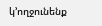կ՚ողջունենք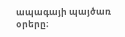ապագայի պայծառ օրերը։